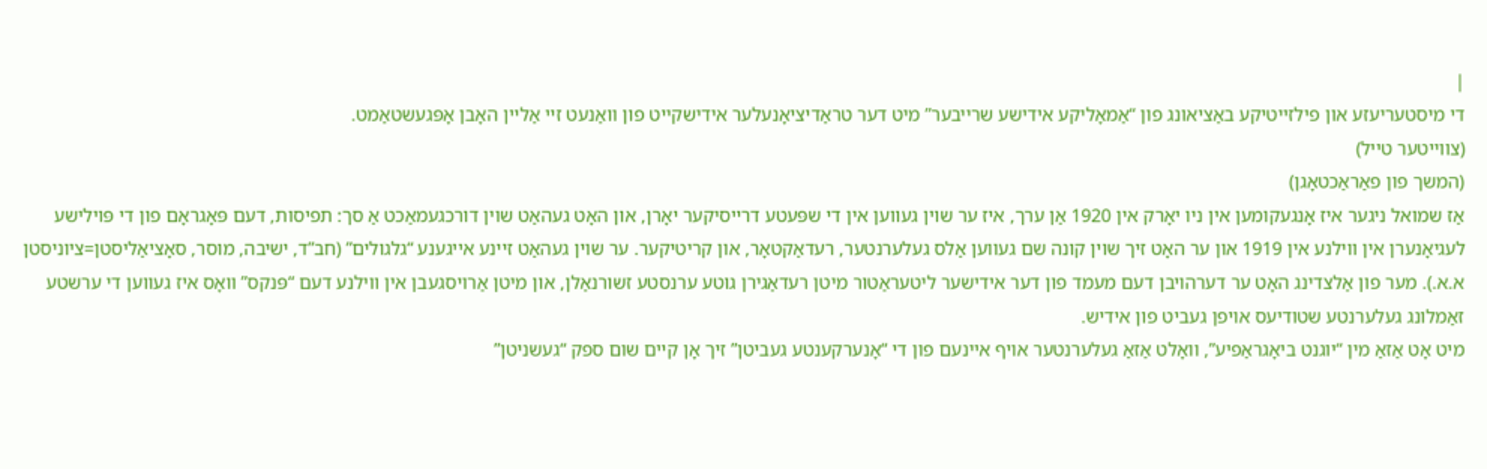|
די מיסטעריעזע און פילזייטיקע באַציאונג פון “אַמאָליקע אידישע שרייבער” מיט דער טראַדיציאָנעלער אידישקייט פון וואַנעט זיי אַליין האָבן אָפּגעשטאַמט.
(צווייטער טייל)
(המשך פון פאַראַכטאָגן)
אַז שמואל ניגער איז אָנגעקומען אין ניו יאָרק אין 1920 אַן ערך, איז ער שוין געווען אין די שפּעטע דרייסיקער יאָרן, און האָט געהאַט שוין דורכגעמאַכט אַ סך: תפיסות, דעם פּאָגראָם פון די פּוילישע לעגיאָנערן אין ווילנע אין 1919 און ער האָט זיך שוין קונה שם געווען אַלס געלערנטער, רעדאַקטאָר, און קריטיקער. ער שוין געהאַט זיינע אייגענע “גלגולים” (חב”ד, ישיבה, מוסר, סאָציאַליסטן=ציוניסטן א.א.). מער פון אַלצדינג האָט ער דערהויבן דעם מעמד פון דער אידישער ליטעראַטור מיטן רעדאַגירן גוטע ערנסטע זשורנאַלן, און מיטן אַרויסגעבן אין ווילנע דעם “פּנקס” וואָס איז געווען די ערשטע זאַמלונג געלערנטע שטודיעס אויפן געביט פון אידיש.
מיט אָט אַזאַ מין “יוגנט ביאָגראַפיע”, וואָלט אַזאַ געלערנטער אויף איינעם פון די “אָנערקענטע געביטן” זיך אָן קיים שום ספק “געשניטן”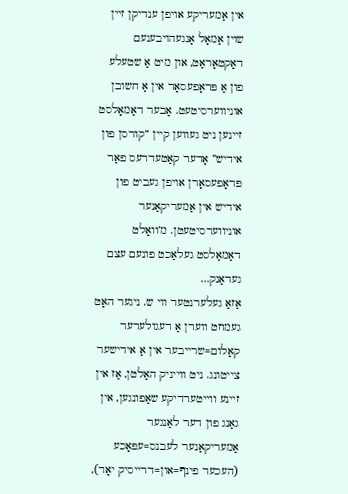אין אַמעריקע אויפן ענדיקן זיין שוין אַמאָל אָנגעהויבענעם דאָקטאָראַט, און מיט אַ שטעלע פון אַ פּראָפעסאָר אין אַ חשובן אוניווערסיטעט. אָבער דאַמאָלסט זיינען ניט געווען קיין “קורסן פון אידיש” אָדער קאַטעדרעס פאַר פּראָפעסאָרן אויפן געביט פון אידיש אין אַמעריקאַנער אוניווערסיטעטן. מ’וואָלט דאַמאַלסט געלאַכט פונעם עצם געדאַנק...
אַזאַ געלערנטער ווי ש. ניגער האָט געמוזט ווערן אַ רעגולערער קאָלום=שרייבער אין אַ אידישער צייטונג. ניט ווייניק האַלטן, אַז אין זיינע ווייטערדיקע שאַפונגען, אין גאַנג פון דער לאַנגער אַמעריקאַנער לעבנס=עפּאָכע (העכער פינף=און=דרייסיק יאָר),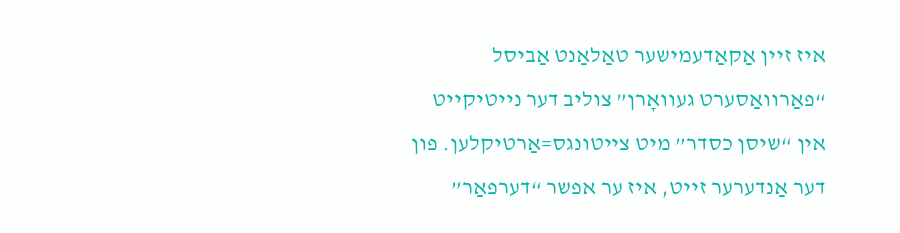איז זיין אַקאַדעמישער טאַלאַנט אַביסל “פאַרוואַסערט געוואָרן” צוליב דער נייטיקייט אין “שיסן כסדר” מיט צייטונגס=אַרטיקלען. פון דער אַנדערער זייט, איז ער אפשר “דערפאַר”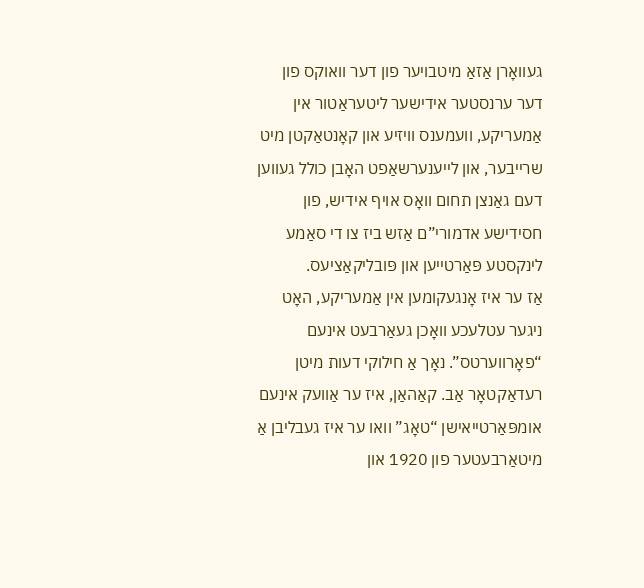געוואָרן אַזאַ מיטבויער פון דער וואוקס פון דער ערנסטער אידישער ליטעראַטור אין אַמעריקע, וועמענס וויזיע און קאָנטאַקטן מיט שרייבער, און לייענערשאַפט האָבן כולל געווען דעם גאַנצן תחום וואָס אויף אידיש, פון חסידישע אדמורי”ם אַזש ביז צו די סאַמע לינקסטע פּאַרטייען און פּובליקאַציעס.
אַז ער איז אָנגעקומען אין אַמעריקע, האָט ניגער עטלעכע וואָכן געאַרבעט אינעם “פאָרווערטס”. נאָך אַ חילוקי דעות מיטן רעדאַקטאָר אַב. קאַהאַן, איז ער אַוועק אינעם אומפּאַרטייאישן “טאָג” וואו ער איז געבליבן אַ מיטאַרבעטער פון 1920 און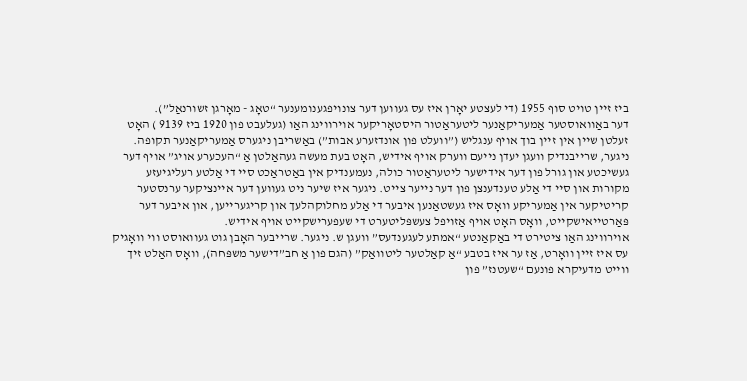ביז זיין טויט סוף 1955 (די לעצטע יאָרן איז עס געווען דער צונויפגענומענער “טאָג - מאָרגן זשורנאַל”).
דער באַוואוסטער אַמעריקאַנער ליטעראַטור היסטאָריקער אוירווינג האַו (געלעבט פון 1920 ביז 9139 ) האָט זעלטן שיין אין זיין בוך אויף ענגליש (”וועלט פון אונדזערע אבות”) באַשריבן ניגערס אַמעריקאַנער תקופה. ניגער, שרייבנדיק וועגן יעדן נייעם ווערק אויף אידיש, האָט בעת מעשה געהאַלטן אַ “העכערע אויג” אויף דער געשיכטע און גורל פון דער אידישער ליטעראַטור כולה, נעמענדיק אין באַטראַכט סיי די אַלטע רעליגיעזע מקורות און סיי די אַלע טענדענצן פון דער נייער צייט. ניגער איז שיער ניט געווען דער איינציקער ערנסטער קריטיקער אין אַמעריקע וואָס איז געשטאַנען איבער די אַלע מחלוקהלעך און קריגערייען, און איבער דער פּאַרטייאישקייט, וואָס האָט אויף אַזויפל צעשפּליטערט די שעפערישקייט אויף אידיש.
אוירווינג האַו ציטירט די באַקאַנטע “אמתע לעגענדעס” וועגן ש. ניגער. שרייבער האָבן גוט געוואוסט ווי וואָגיק עס איז זיין וואָרט, אַז ער איז בטבע “אַ קאַלטער ליטוואַק” (הגם פון אַ חב”דישער משפּחה), וואָס האַלט זיך ווייט מדעיקרא פונעם “שעטנז” פון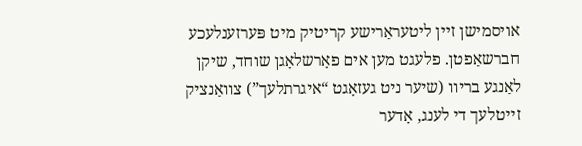אויסמישן זיין ליטעראַרישע קריטיק מיט פּערזענלעכע חברשאַפטן. פלעגט מען אים פאָרשלאָגן שוחד, שיקן לאַנגע בריוו (שיער ניט געזאָגט “איגרתלעך”) צוואַנציק זייטלעך די לענג, אָדער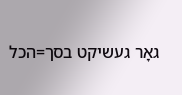גאָר געשיקט בסך=הכל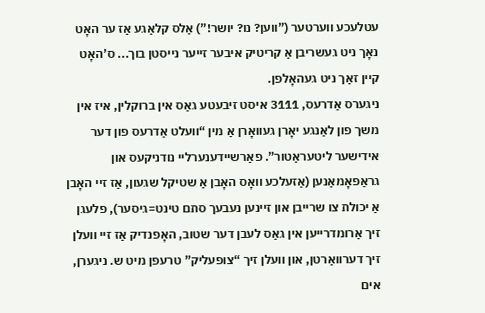עטלעכע ווערטער (”ווען? נו? יושר!”) אַלס קלאַגע אַז ער האָט נאָך ניט געשריבן אַ קריטיק איבער זייער נייסטן בוך... ס’האָט קיין זאַך ניט געהאָלפן.
ניגערס אַדרעס, 3111 איסט זיבעטע גאַס אין ברוקלין, איז אין משך פון לאַנגע יאָרן געוואָרן אַ מין “וועלט אַדרעס פון דער אידישער ליטעראַטור”. פאַרשיידענערליי נודניקעס און גראַפאָמאַנען (אַזעלכע וואָס האָבן אַ שטיקל שגעון, אַז זיי האָבן אַ יכולת צו שרייבן און זיינען נעבעך סתם טינט=גיסער), פלעגן זיך אַרומדרייען אין גאַס לעבן דער שטוב, האָפנדיק אַז זיי וועלן זיך דערוואַרטן, און וועלן זיך “צופעליק” טרעפן מיט ש. ניגערן, אים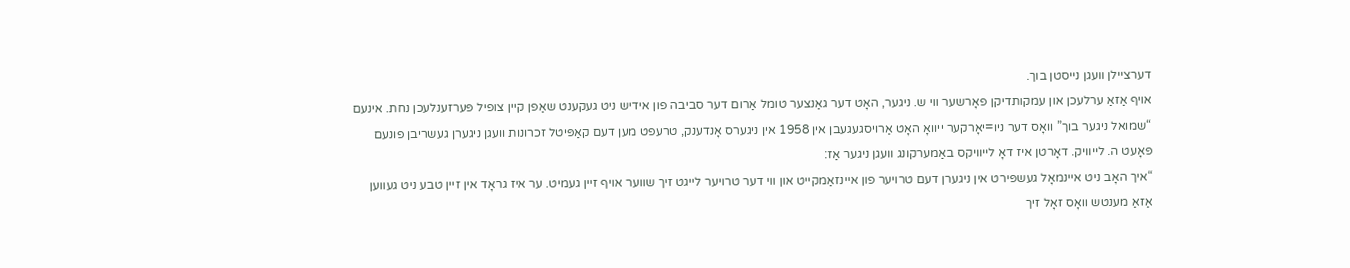דערציילן וועגן נייסטן בוך.
אויף אַזאַ ערלעכן און עמקותדיקן פאָרשער ווי ש. ניגער, האָט דער גאַנצער טומל אַרום דער סביבה פון אידיש ניט געקענט שאַפן קיין צופיל פּערזענלעכן נחת. אינעם “שמואל ניגער בוך” וואָס דער ניו=יאָרקער ייוואָ האָט אַרויסגעגעבן אין 1958 אין ניגערס אָנדענק, טרעפט מען דעם קאַפּיטל זכרונות וועגן ניגערן געשריבן פונעם פּאָעט ה. לייוויק. דאָרטן איז דאָ לייוויקס באַמערקונג וועגן ניגער אַז:
“איך האָב ניט איינמאָל געשפּירט אין ניגערן דעם טרויער פון איינזאַמקייט און ווי דער טרויער לייגט זיך שווער אויף זיין געמיט. ער איז גראָד אין זיין טבע ניט געווען אַזאַ מענטש וואָס זאָל זיך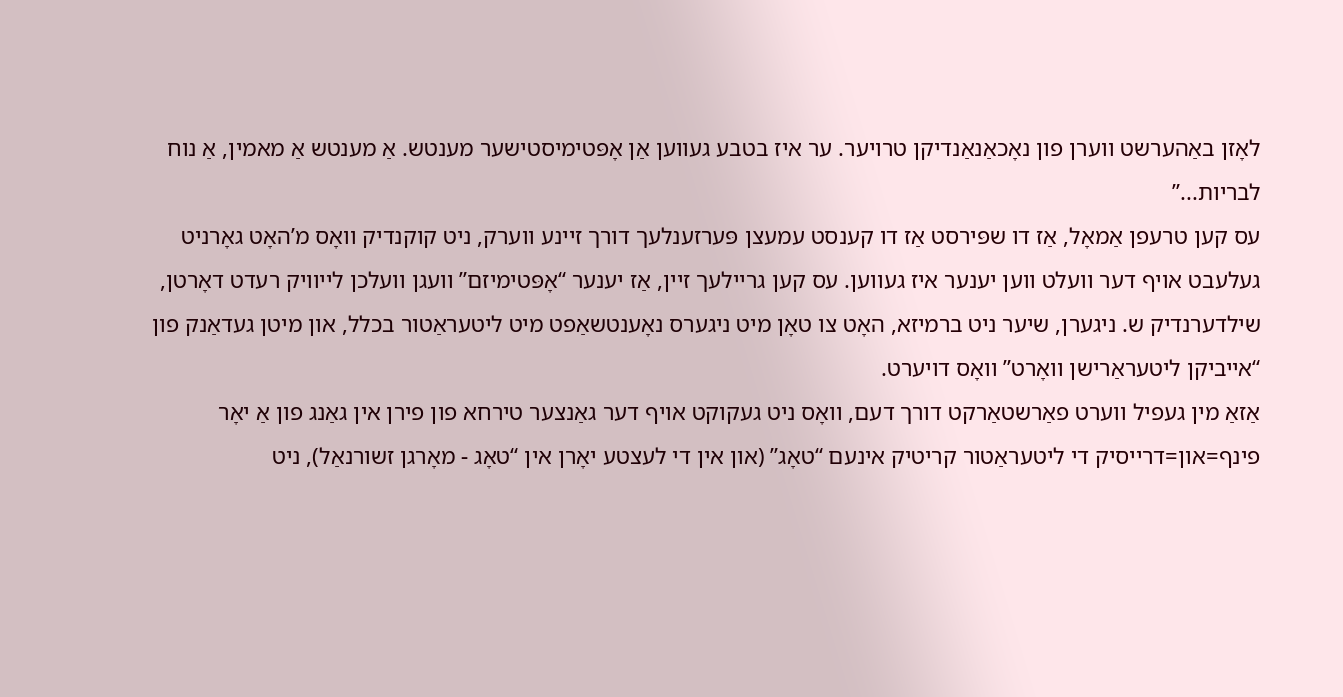לאָזן באַהערשט ווערן פון נאָכאַנאַנדיקן טרויער. ער איז בטבע געווען אַן אָפּטימיסטישער מענטש. אַ מענטש אַ מאמין, אַ נוח לבריות...”
עס קען טרעפן אַמאָל, אַז דו שפּירסט אַז דו קענסט עמעצן פּערזענלעך דורך זיינע ווערק, ניט קוקנדיק וואָס מ’האָט גאָרניט געלעבט אויף דער וועלט ווען יענער איז געווען. עס קען גריילעך זיין, אַז יענער “אָפּטימיזם” וועגן וועלכן לייוויק רעדט דאָרטן, שילדערנדיק ש. ניגערן, שיער ניט ברמיזא, האָט צו טאָן מיט ניגערס נאָענטשאַפט מיט ליטעראַטור בכלל, און מיטן געדאַנק פון “אייביקן ליטעראַרישן וואָרט” וואָס דויערט.
אַזאַ מין געפיל ווערט פאַרשטאַרקט דורך דעם, וואָס ניט געקוקט אויף דער גאַנצער טירחא פון פירן אין גאַנג פון אַ יאָר פינף=און=דרייסיק די ליטעראַטור קריטיק אינעם “טאָג” (און אין די לעצטע יאָרן אין “טאָג - מאָרגן זשורנאַל), ניט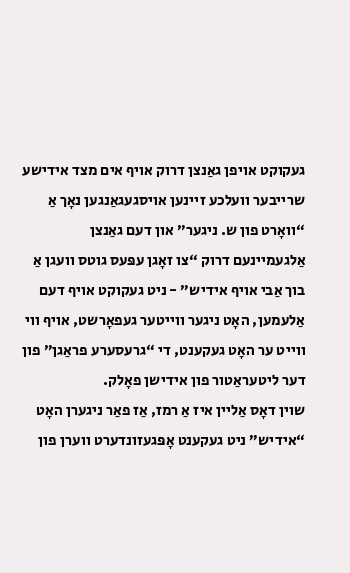געקוקט אויפן גאַנצן דרוק אויף אים מצד אידישע שרייבער וועלכע זיינען אויסגעגאַנגען נאָך אַ “וואָרט פון ש. ניגער” און דעם גאַנצן אַלגעמיינעם דרוק “צו זאָגן עפּעס גוטס וועגן אַ בוך אַבי אויף אידיש” - ניט געקוקט אויף דעם אַלעמען, האָט ניגער ווייטער געפאָרשט, אויף ווי ווייט ער האָט געקענט, די “גרעסערע פראַגן” פון דער ליטעראַטור פון אידישן פאָלק.
שוין דאָס אַליין איז אַ רמז, אַז פאַר ניגערן האָט “אידיש” ניט געקענט אָפּגעזונדערט ווערן פון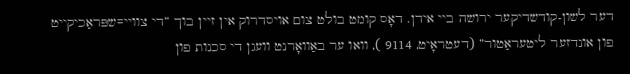דער לשון-קודשדיקער ירושה ביי אידן. דאָס קומט בולט צום אויסדרוק אין זיין בוך “די צוויי=שפּראַכיקייט פון אונדזער ליטעראַטור” (דעטראָיט, 9114 ), וואו ער באַוואָרנט וועגן די סכנות פון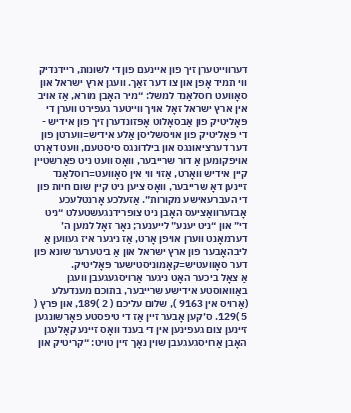דערווייטערן זיך פון איינעם פון די לשונות, ריידנדיק ווי תמיד אָפן און צו דער זאַך. וועגן ארץ ישראל און סאָוועט רוסלאַנד למשל: “מיר האָבן מורא, אַז אויב אין ארץ ישראל זאָל אויך ווייטער געפירט ווערן די פּאָליטיק פון אַבסאָלוט אָפּזונדערן זיך פון אידיש - די פּאָליטיק פון אויסשליסן אַלע אידיש=ווערטן פון דער דערציאונגס און בילדונגס סיסטעם, וועט דאָרט אויפקומען אַ דור שרייבער, וואָס וועט ניט פאַרשטיין קיין אידיש וואָרט, אַזוי ווי אין סאָוועט=רוסלאַנד זיינען דאָ שרייבער, וואָס ציען ניט קיין שום חיות פון די העברעאישע מקורות”. אַזעלכע אָרנטלעכע אָבזערוואַציעס האָבן ניט צופרידנגעשטעלט “ניט די” און “ניט יענע” לייענער; נאָר זאָל למען ה’ דערמאָנט ווערן אויפן אָרט, אַז ניגער איז געווען אַ ליבהאָבער פון ארץ ישראל און אַ ביטערער שונא פון דער סאָוועטיש=קאָמוניסטישער פּאָליטיק.
אַ צאָל ביכער האָט ניגער אַרויסגעגעבן וועגן באַוואוסטע אידישע שרייבער, בתוכם מענדעלע (אַרויס אין 9163 ), שלום עליכם ( 2 )189, און פּרץ ( 5 )129. ס’קען אָבער זיין אַז די טיפסטע פאָרשונגען זיינען צום געפינען אין די בענד וואָס זיינע קאָלעגן האָבן אַרויסגעגעבן שוין נאָך זיין טויט: “קריטיק און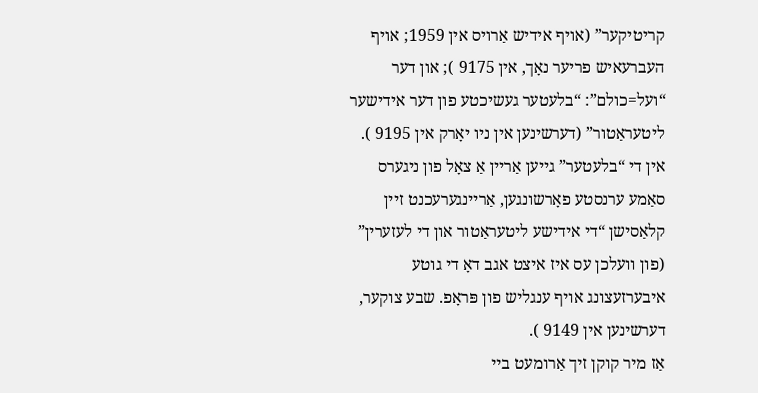קריטיקער” (אויף אידיש אַרויס אין 1959; אויף העברעאיש פריער נאָך, אין 9175 ); און דער “ועל=כולם”: “בלעטער געשיכטע פון דער אידישער ליטעראַטור” (דערשינען אין ניו יאָרק אין 9195 ). אין די “בלעטער” גייען אַריין אַ צאָל פון ניגערס סאַמע ערנסטע פאָרשונגען, אַריינגערעכנט זיין קלאַסישן “די אידישע ליטעראַטור און די לעזערין” (פון וועלכן עס איז איצט אגב דאָ די גוטע איבערזעצונג אויף ענגליש פון פּראָפ. שבע צוקער, דערשינען אין 9149 ).
אַז מיר קוקן זיך אַרומעט ביי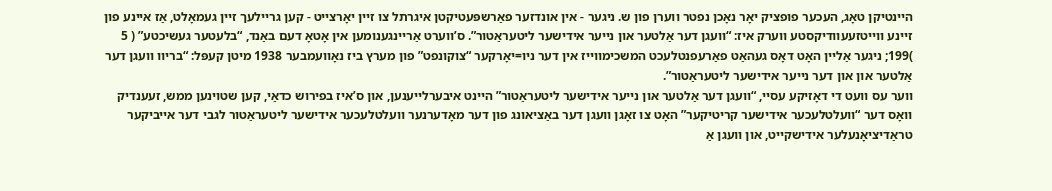היינטיקן טאָג, העכער פופציק יאָר נאָכן נפטר ווערן פון ש. ניגער - אין אונדזער פאַרשפּעטיקטן איגרתל צו זיין יאָרצייט - קען גריילעך זיין געמאָלט, אַז איינע פון זיינע ווייטזעעוודיקסטע ווערק איז: “וועגן דער אַלטער און נייער אידישער ליטעראַטור”. ס’ווערט אַריינגענומען אין אָטאָ דעם באַנד, “בלעטער געשיכטע” ( 5 )199; ניגער אַליין האָט דאָס געהאַט פאַרעפנטלעכט המשכימווייז אין דער ניו=יאָרקער “צוקונפט” פון מערץ ביז נאָוועמבער 1938 מיטן קעפּל: “בריוו וועגן דער אַלטער און און דער נייער אידישער ליטעראַטור”.
ווער עס וועט די דאָזיקע עסיי, “וועגן דער אַלטער און נייער אידישער ליטעראַטור” היינט איבערלייענען, און ס’איז בפירוש כדאַי, קען שטוינען ממש, זעענדיק וואָס דער “וועלטלעכער אידישער קריטיקער” האָט צו זאָגן וועגן דער באַציאונג פון דער מאָדערנער וועלטלעכער אידישער ליטעראַטור לגבי דער אייביקער טראַדיציאָנעלער אידישקייט, און וועגן אַ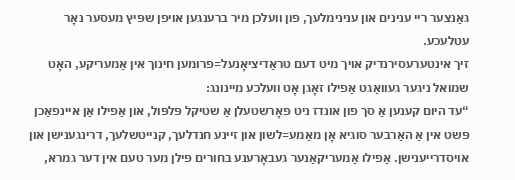גאַנצער ריי ענינים און ענינימלעך, פון וועלכן מיר ברענגען אויפן שפּיץ מעסער נאָר עטלעכע.
זיך אינטערעסירנדיק אויך מיט דעם טראַדיציאָנעל=פרומען חינוך אין אַמעריקע, האָט שמואל ניגער געוואַגט אַפילו זאָגן אָט וועלכע מיינונג:
“עד היום קענען אַ סך פון אונדז ניט פאָרשטעלן אַ שטיקל פּלפּול, און אַפילו אַן איינפאַכן פּשט אין אַ האַרבער סוגיא אָן מאַמע=לשון און זיינע חנדלעך, קנייטשלעך, דרינגענישן און אויסדרייענישן. אַפילו אַמעריקאַנער געבאָרענע בחורים פילן מער טעם אין דער גמרא,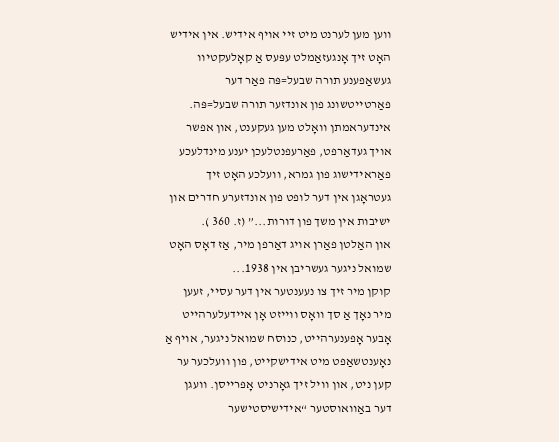ווען מען לערנט מיט זיי אויף אידיש. אין אידיש האָט זיך אָנגעזאַמלט עפּעס אַ קאָלעקטיוו געשאַפענע תורה שבעל=פּה פאַר דער פאַרטייטשונג פון אונדזער תורה שבעל=פּה. אינדעראמתן וואָלט מען געקענט, און אפשר אויך געדאַרפט, פאַרעפנטלעכן יענע מינדלעכע פאַראידישוג פון גמרא, וועלכע האָט זיך געטראָגן אין דער לופט פון אונדזערע חדרים און ישיבות אין משך פון דורות...” (ז. 360 ).
און האַלטן פאַרן אויג דאַרפן מיר, אַז דאָס האָט שמואל ניגער געשריבן אין 1938...
קוקן מיר זיך צו נעענטער אין דער עסיי, זעען מיר נאָך אַ סך וואָס ווייזט אָן איידעלערהייט אָבער אָפענערהייט, כנוסח שמואל ניגער, אויף אַ נאָענטשאַפט מיט אידישקייט, פון וועלכער ער קען ניט, און וויל זיך גאָרניט אָפּרייסן. וועגן דער באַוואוסטער “אידישיסטישער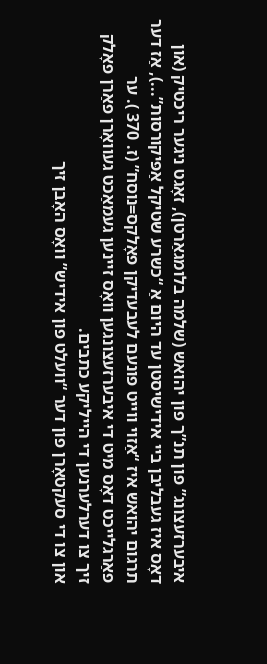איבערזעצונג” פון תנ”ך פון יהואש (שלמה בלומגאַרטן), זאָגט ניגער ריכטיק (און דאָס איז געבליבן ביי אידישיסטן עד היום אַ “כשרע שטיקל אַפּיקורסות”...), אַז דער תרגום יהואש איז “אַזוי ווייט פונעם לעבעדיקן פאָלקס=נוסח” (ז. 370 ). ער פאַרגלייכט דאָס מיט די איבערזעצונגען וואָס זיינען געמאַכט געוואָרן פאַרן פאָלק זיך צו דערלערנען די הייליקע כתבים.
און צו די סעקטאָרן פון דער “וועלט פון אידיש” וואָס האָבן זיך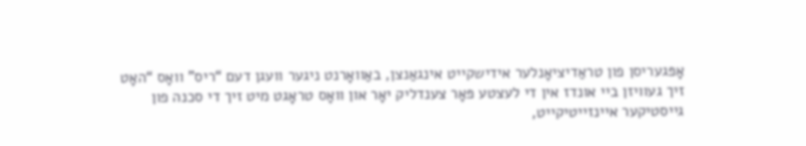אָפּגעריסן פון טראַדיציאָנלער אידישקייט אינגאַנצן, באַוואָרנט ניגער וועגן דעם “ריס” וואָס “האָט זיך געוויזן ביי אונדז אין די לעצטע פּאָר צענדליק יאָר און וואָס טראָגט מיט זיך די סכנה פון גייסטיקער איינזייטיקייט,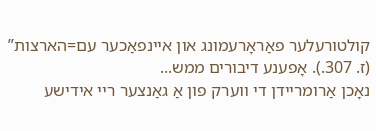קולטורעלער פאַראָרעמונג און איינפאַכער עם=הארצות” (ז. 307.). אָפענע דיבורים ממש...
נאָכן אַרומריידן די ווערק פון אַ גאַנצער ריי אידישע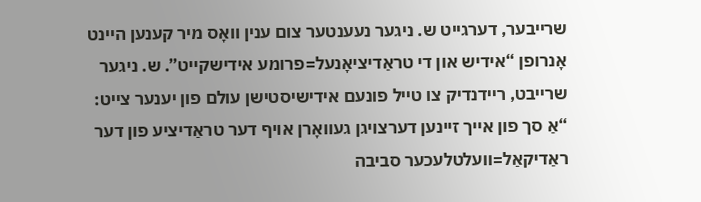שרייבער, דערגייט ש. ניגער נעענטער צום ענין וואָס מיר קענען היינט אָנרופן “אידיש און די טראַדיציאָנעל=פרומע אידישקייט”. ש. ניגער שרייבט, ריידנדיק צו טייל פונעם אידישיסטישן עולם פון יענער צייט:
“אַ סך פון אייך זיינען דערצויגן געוואָרן אויף דער טראַדיציע פון דער ראַדיקאַל=וועלטלעכער סביבה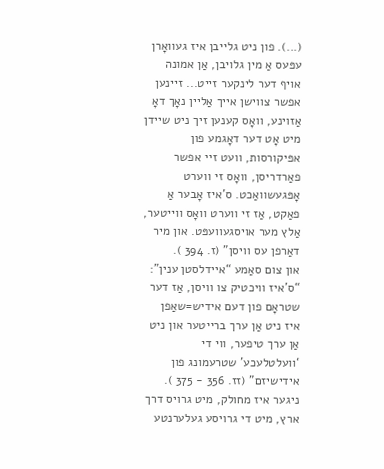(...). פון ניט גלייבן איז געוואָרן עפּעס אַ מין גלויבן, אַן אמונה אויף דער לינקער זייט... זיינען אפשר צווישן אייך אַליין נאָך דאָ אַזוינע, וואָס קענען זיך ניט שיידן מיט אָט דער דאָגמע פון אפּיקורסות, וועט זיי אפשר פאַרדריסן, וואָס זי ווערט אָפּגעשוואַכט. ס’איז אָבער אַ פאַקט, אַז זי ווערט וואָס ווייטער, אַלץ מער אויסגעוועפּט. און מיר דאַרפן עס וויסן” (ז. 394 ).
און צום סאַמע “איידלסטן ענין”: “ס’איז וויכטיק צו וויסן, אַז דער שטראָם פון דעם אידיש=שאַפן איז ניט אַן ערך ברייטער און ניט אַן ערך טיפער, ווי די ‘וועלטלעכע’ שטרעמונג פון אידישיזם” (זז. 356 - 375 ).
ניגער איז מחולק, מיט גרויס דרך ארץ, מיט די גרויסע געלערנטע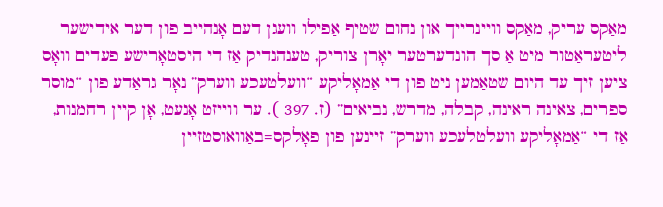מאַקס עריק, מאַקס וויינרייך און נחום שטיף אַפילו וועגן דעם אָנהייב פון דער אידישער ליטעראַטור מיט אַ סך הונדערטער יאָרן צוריק, טענהנדיק אַז די היסטאָרישע פעדים וואָס ציען זיך עד היום שטאַמען ניט פון די אַמאָליקע “וועלטעכע ווערק” נאָר גראַדע פון “מוסר ספרים, צאינה ראינה, קבלה, מדרש, נביאים” (ז. 397 ). ער ווייזט אָנעט, אָן קיין רחמנות, אַז די “אַמאָליקע וועלטלעכע ווערק” זיינען פון פאָלקס=באַוואוסטזיין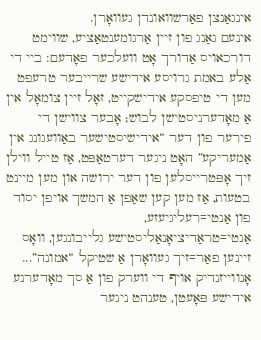אינגאַנצן פאַרשוואונדן געוואָרן.
אינעם גאַנג פון זיין אַרגומענטאַציע, שווימט דורכאויס אַדורך אָט וועלכער פאָדעם: ביי די אַלע באמת גרויסע אידישע שרייבער טרעפט מען די טיפסקע אידישקייט, זאָל זיין צומאָל אין אַ מאָדערניסטישן לבוש; אָבער צווישן די פירער פון דער “אידישיסטישער באַוועגונג אין אַמעריקע” האָט ניגער דערטאַפּט, אַז טייל ווילן זיך אָפּטרייסלען פון דער ירושה און מען מיינט בטעות, אַז מען קען שאַפן אַ המשך אויפן יסוד פון אַנטי=רעליגיעזע, אַנטי=טראַדיציאָנאַליסטישע גלייבונגען, וואָס זיינען פאַר=זיך געוואָרן אַ שטיקל “אמונה”...
אָנווייזנדיק אויף די ווערק פון אַ סך מאָדערנע אידישע פּאָעטן, טענהט ניגער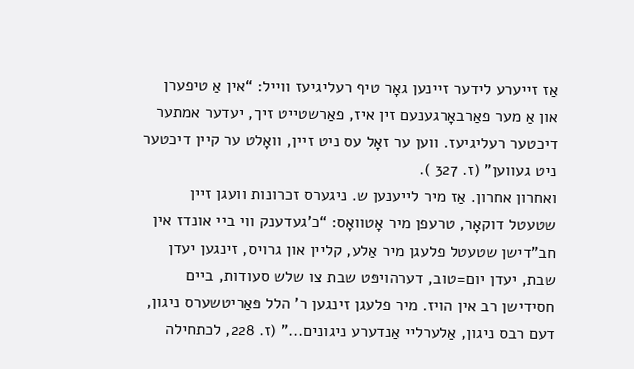אַז זייערע לידער זיינען גאָר טיף רעליגיעז ווייל: “אין אַ טיפערן און אַ מער פאַרבאָרגענעם זין איז, פאַרשטייט זיך, יעדער אמתער דיכטער רעליגיעז. ווען ער זאָל עס ניט זיין, וואָלט ער קיין דיכטער ניט געווען” (ז. 327 ).
ואחרון אחרון. אַז מיר לייענען ש. ניגערס זכרונות וועגן זיין שטעטל דוקאָר, טרעפן מיר אָטוואָס: “כ’געדענק ווי ביי אונדז אין חב”דישן שטעטל פלעגן מיר אַלע, קליין און גרויס, זינגען יעדן שבת, יעדן יום=טוב, דערהויפּט שבת צו שלש סעודות, ביים חסידישן רב אין הויז. מיר פלעגן זינגען ר’ הלל פּאַריטשערס ניגון, דעם רבס ניגון, אַלערליי אַנדערע ניגונים...” (ז. 228, לכתחילה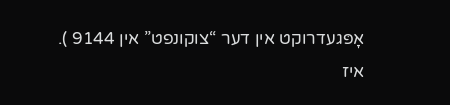אָפּגעדרוקט אין דער “צוקונפט” אין 9144 ).
איז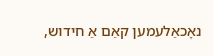נאָכאַלעמען קאַם אַ חידוש,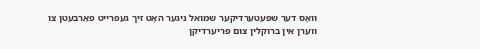וואָס דער שפּעטערדיקער שמואל ניגער האָט זיך געפרייט פאַרבעטן צו ווערן אין ברוקלין צום פריערדיקן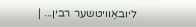ליובאַוויטשער רבין... |